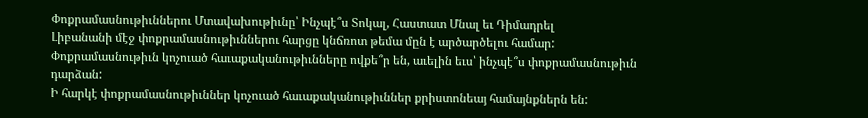Փոքրամասնութիւններու Մտավախութիւնը՝ Ինչպէ՞ս Տոկալ, Հաստատ Մնալ եւ Դիմադրել
Լիբանանի մէջ փոքրամասնութիւններու հարցը կնճռոտ թեմա մըն է արծարծելու համար: Փոքրամասնութիւն կոչուած հաւաքականութիւնները ովքե՞ր են, աւելին եւս՝ ինչպէ՞ս փոքրամասնութիւն դարձան:
Ի հարկէ փոքրամասնութիւններ կոչուած հաւաքականութիւններ քրիստոնեայ համայնքներն են: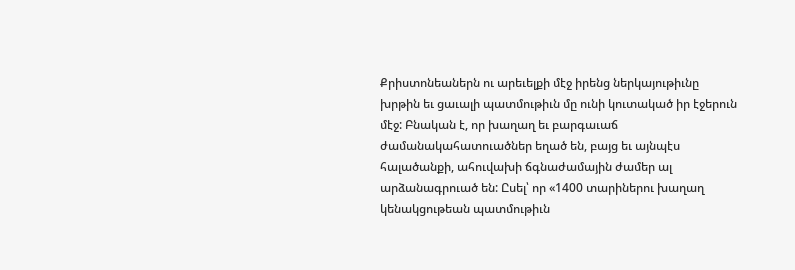Քրիստոնեաներն ու արեւելքի մէջ իրենց ներկայութիւնը խրթին եւ ցաւալի պատմութիւն մը ունի կուտակած իր էջերուն մէջ: Բնական է, որ խաղաղ եւ բարգաւաճ ժամանակահատուածներ եղած են, բայց եւ այնպէս հալածանքի, ահուվախի ճգնաժամային ժամեր ալ արձանագրուած են: Ըսել՝ որ «1400 տարիներու խաղաղ կենակցութեան պատմութիւն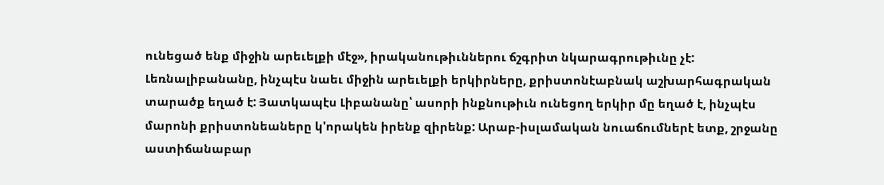ունեցած ենք միջին արեւելքի մէջ», իրականութիւններու ճշգրիտ նկարագրութիւնը չէ:
Լեռնալիբանանը, ինչպէս նաեւ միջին արեւելքի երկիրները, քրիստոնէաբնակ աշխարհագրական տարածք եղած է: Յատկապէս Լիբանանը՝ ասորի ինքնութիւն ունեցող երկիր մը եղած է, ինչպէս մարոնի քրիստոնեաները կ'որակեն իրենք զիրենք: Արաբ-իսլամական նուաճումներէ ետք, շրջանը աստիճանաբար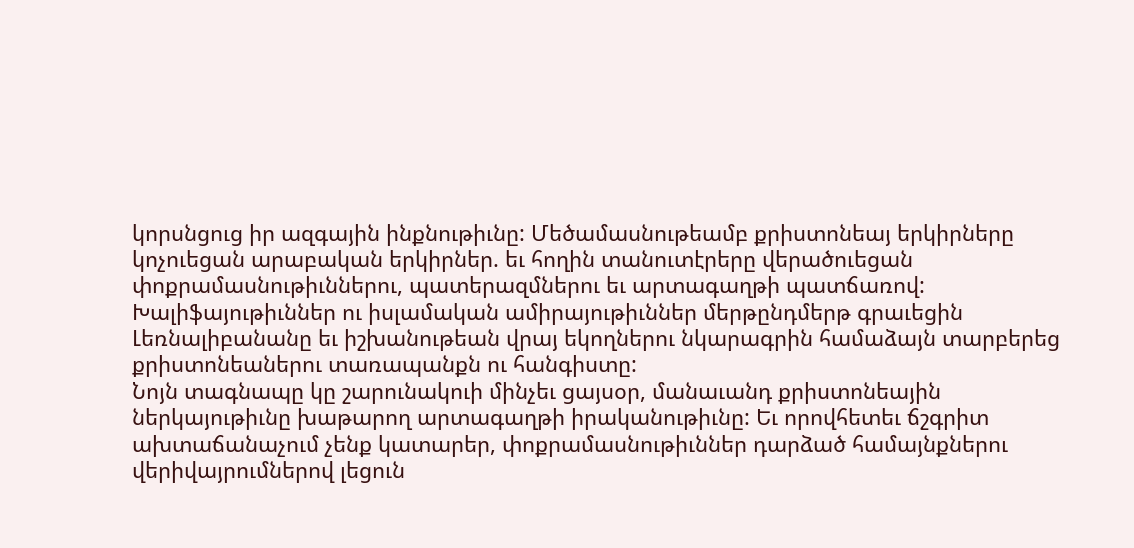կորսնցուց իր ազգային ինքնութիւնը: Մեծամասնութեամբ քրիստոնեայ երկիրները կոչուեցան արաբական երկիրներ. եւ հողին տանուտէրերը վերածուեցան փոքրամասնութիւններու, պատերազմներու եւ արտագաղթի պատճառով:
Խալիֆայութիւններ ու իսլամական ամիրայութիւններ մերթընդմերթ գրաւեցին Լեռնալիբանանը եւ իշխանութեան վրայ եկողներու նկարագրին համաձայն տարբերեց քրիստոնեաներու տառապանքն ու հանգիստը:
Նոյն տագնապը կը շարունակուի մինչեւ ցայսօր, մանաւանդ քրիստոնեային ներկայութիւնը խաթարող արտագաղթի իրականութիւնը: Եւ որովհետեւ ճշգրիտ ախտաճանաչում չենք կատարեր, փոքրամասնութիւններ դարձած համայնքներու վերիվայրումներով լեցուն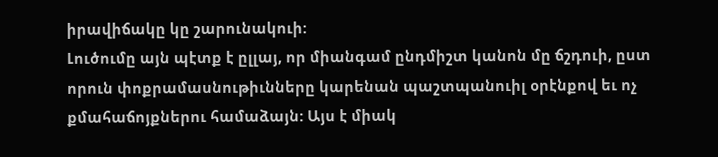իրավիճակը կը շարունակուի:
Լուծումը այն պէտք է ըլլայ, որ միանգամ ընդմիշտ կանոն մը ճշդուի, ըստ որուն փոքրամասնութիւնները կարենան պաշտպանուիլ օրէնքով եւ ոչ քմահաճոյքներու համաձայն: Այս է միակ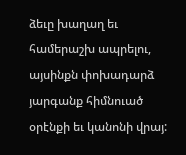ձեւը խաղաղ եւ համերաշխ ապրելու, այսինքն փոխադարձ յարգանք հիմնուած օրէնքի եւ կանոնի վրայ: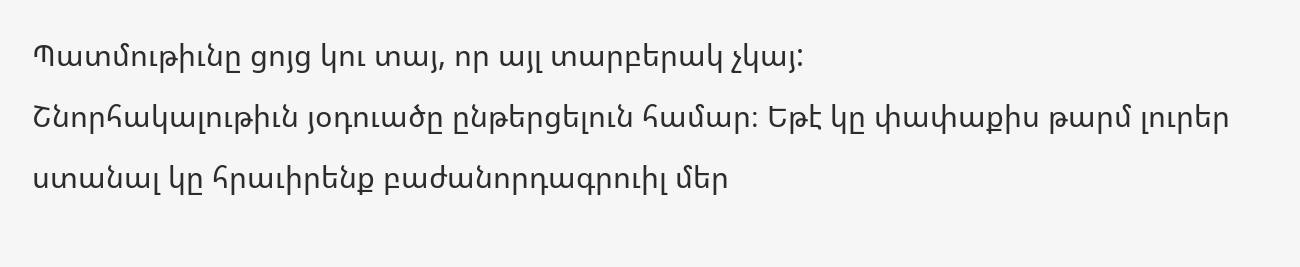Պատմութիւնը ցոյց կու տայ, որ այլ տարբերակ չկայ:
Շնորհակալութիւն յօդուածը ընթերցելուն համար։ Եթէ կը փափաքիս թարմ լուրեր ստանալ կը հրաւիրենք բաժանորդագրուիլ մեր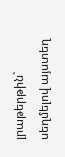լրաթերթին` սեղմելով այստեղ